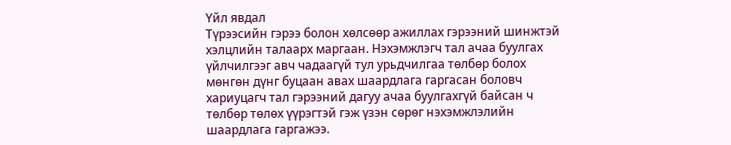Үйл явдал
Түрээсийн гэрээ болон хөлсөөр ажиллах гэрээний шинжтэй хэлцлийн талаарх маргаан. Нэхэмжлэгч тал ачаа буулгах үйлчилгээг авч чадаагүй тул урьдчилгаа төлбөр болох мөнгөн дүнг буцаан авах шаардлага гаргасан боловч хариуцагч тал гэрээний дагуу ачаа буулгахгүй байсан ч төлбөр төлөх үүрэгтэй гэж үзэн сөрөг нэхэмжлэлийн шаардлага гаргажээ.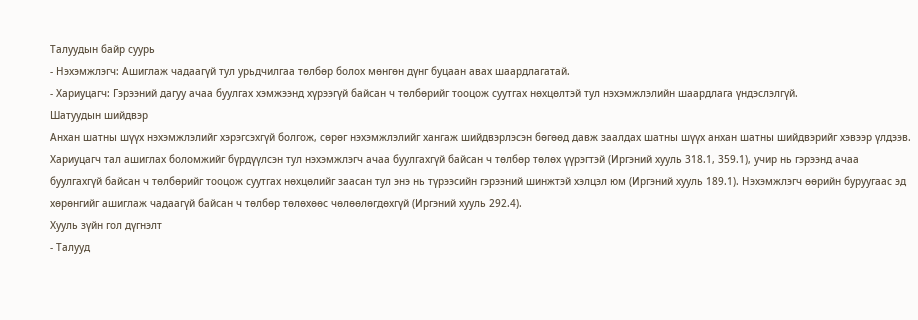Талуудын байр суурь
- Нэхэмжлэгч: Ашиглаж чадаагүй тул урьдчилгаа төлбөр болох мөнгөн дүнг буцаан авах шаардлагатай.
- Хариуцагч: Гэрээний дагуу ачаа буулгах хэмжээнд хүрээгүй байсан ч төлбөрийг тооцож суутгах нөхцөлтэй тул нэхэмжлэлийн шаардлага үндэслэлгүй.
Шатуудын шийдвэр
Анхан шатны шүүх нэхэмжлэлийг хэрэгсэхгүй болгож, сөрөг нэхэмжлэлийг хангаж шийдвэрлэсэн бөгөөд давж заалдах шатны шүүх анхан шатны шийдвэрийг хэвээр үлдээв. Хариуцагч тал ашиглах боломжийг бүрдүүлсэн тул нэхэмжлэгч ачаа буулгахгүй байсан ч төлбөр төлөх үүрэгтэй (Иргэний хууль 318.1, 359.1), учир нь гэрээнд ачаа буулгахгүй байсан ч төлбөрийг тооцож суутгах нөхцөлийг заасан тул энэ нь түрээсийн гэрээний шинжтэй хэлцэл юм (Иргэний хууль 189.1). Нэхэмжлэгч өөрийн буруугаас эд хөрөнгийг ашиглаж чадаагүй байсан ч төлбөр төлөхөөс чөлөөлөгдөхгүй (Иргэний хууль 292.4).
Хууль зүйн гол дүгнэлт
- Талууд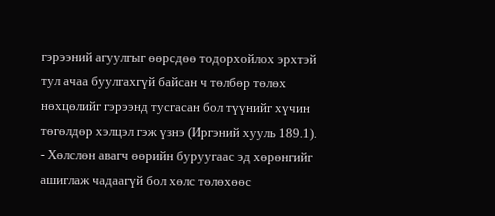гэрээний агуулгыг өөрсдөө тодорхойлох эрхтэй тул ачаа буулгахгүй байсан ч төлбөр төлөх нөхцөлийг гэрээнд тусгасан бол түүнийг хүчин төгөлдөр хэлцэл гэж үзнэ (Иргэний хууль 189.1).
- Хөлслөн авагч өөрийн буруугаас эд хөрөнгийг ашиглаж чадаагүй бол хөлс төлөхөөс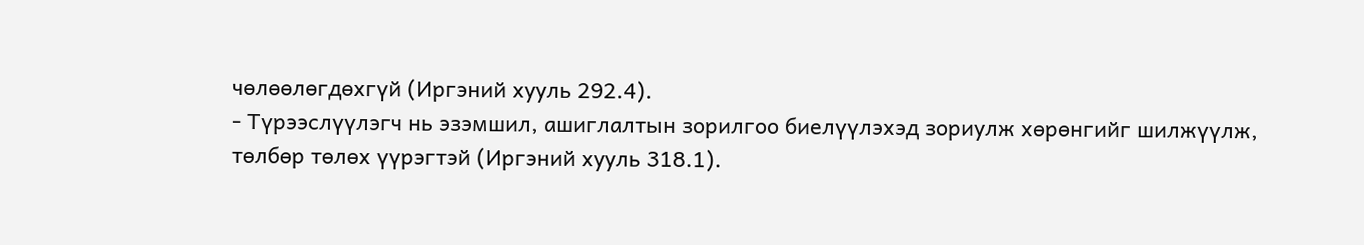чөлөөлөгдөхгүй (Иргэний хууль 292.4).
- Түрээслүүлэгч нь эзэмшил, ашиглалтын зорилгоо биелүүлэхэд зориулж хөрөнгийг шилжүүлж, төлбөр төлөх үүрэгтэй (Иргэний хууль 318.1).